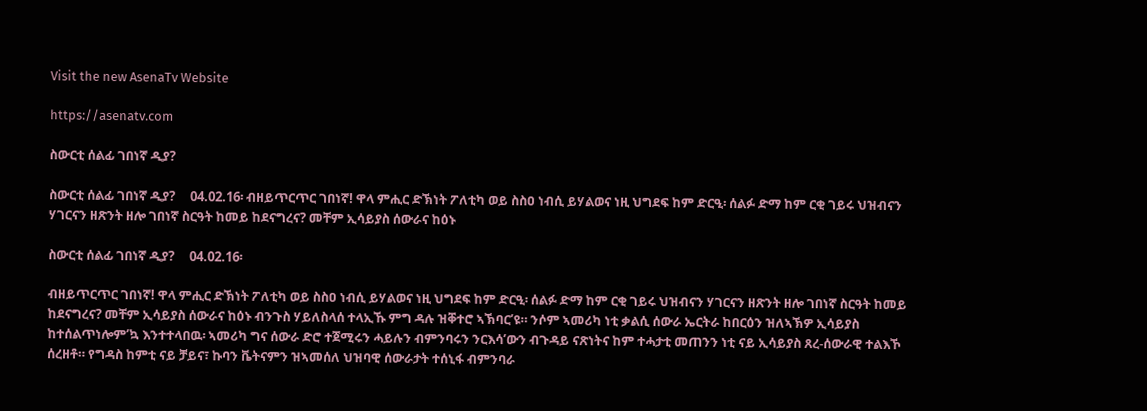Visit the new AsenaTv Website

https://asenatv.com

ስውርቲ ሰልፊ ገበነኛ ዲያ?

ስውርቲ ሰልፊ ገበነኛ ዲያ?     04.02.16፡ ብዘይጥርጥር ገበነኛ! ዋላ ምሒር ድኽነት ፖለቲካ ወይ ስስዐ ነብሲ ይሃልወና ነዚ ህግደፍ ከም ድርዒ፡ ሰልፉ ድማ ከም ርቂ ገይሩ ህዝብናን ሃገርናን ዘጽንት ዘሎ ገበነኛ ስርዓት ከመይ ከደናግረና? መቸም ኢሳይያስ ሰውራና ከዕኑ

ስውርቲ ሰልፊ ገበነኛ ዲያ?     04.02.16፡

ብዘይጥርጥር ገበነኛ! ዋላ ምሒር ድኽነት ፖለቲካ ወይ ስስዐ ነብሲ ይሃልወና ነዚ ህግደፍ ከም ድርዒ፡ ሰልፉ ድማ ከም ርቂ ገይሩ ህዝብናን ሃገርናን ዘጽንት ዘሎ ገበነኛ ስርዓት ከመይ ከደናግረና? መቸም ኢሳይያስ ሰውራና ከዕኑ ብንጉስ ሃይለስላሰ ተላኢኹ ምግ ዳሉ ዝቐተሮ ኣኽባር’ዩ። ንሶም ኣመሪካ ነቲ ቃልሲ ሰውራ ኤርትራ ከበርዕን ዝለኣኽዎ ኢሳይያስ ከተሰልጥነሎም’ኳ እንተተላበዉ፡ ኣመሪካ ግና ሰውራ ድሮ ተጀሚሩን ሓይሉን ብምንባሩን ንርእሳ’ውን ብጉዳይ ናጽነትና ከም ተሓታቲ መጠንን ነቲ ናይ ኢሳይያስ ጸረ-ሰውራዊ ተልእኾ ሰረዘቶ። የግዳስ ከምቲ ናይ ቻይና፣ ኩባን ቬትናምን ዝኣመሰለ ህዝባዊ ሰውራታት ተሰኒፋ ብምንባራ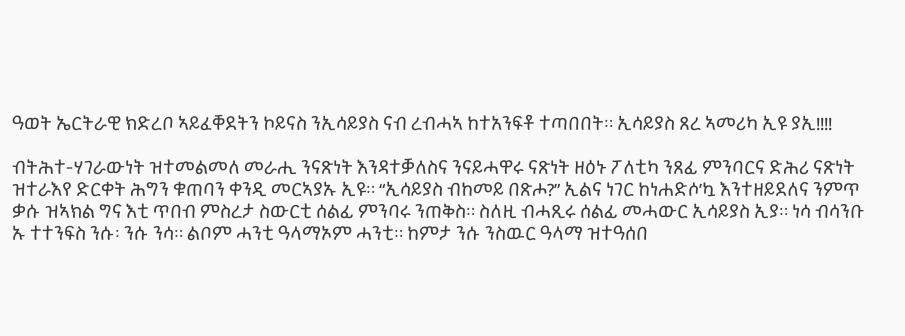ዓወት ኤርትራዊ ክድረቦ ኣይፈቐደትን ኮይናስ ንኢሳይያስ ናብ ረብሓኣ ከተአንፍቶ ተጣበበት። ኢሳይያስ ጸረ ኣመሪካ ኢዩ ያኢ!!!!

ብትሕተ-ሃገራውነት ዝተመልመለ መራሒ ንናጽነት እንዳተቓለስና ንናይሓዋሩ ናጽነት ዘዕኑ ፖለቲካ ንጸፊ ምንባርና ድሕሪ ናጽነት ዝተራእየ ድርቀት ሕግን ቁጠባን ቀንዲ መርኣያኡ ኢዩ። “ኢሳይያስ ብከመይ በጽሖ?” ኢልና ነገር ከነሐድሶ’ኳ እንተዘይደለና ንምጥ ቃሱ ዝኣክል ግና እቲ ጥበብ ምስረታ ስውርቲ ሰልፊ ምንባሩ ንጠቅስ። ስለዚ ብሓጺሩ ሰልፊ መሓውር ኢሳይያስ ኢያ። ነሳ ብሳንቡ ኡ ተተንፍስ ንሱ፡ ንሱ ንሳ። ልቦም ሓንቲ ዓላማኦም ሓንቲ። ከምታ ንሱ ንስዉር ዓላማ ዝተዓሰበ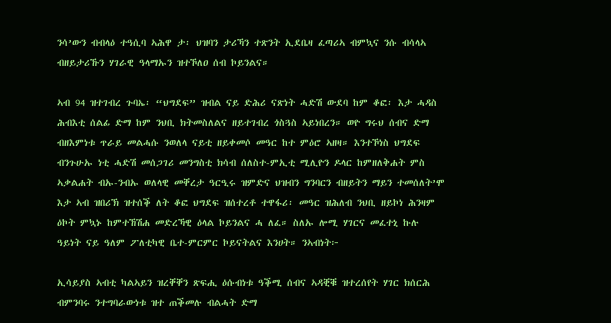ንሳ’ውን ብብላዕ ተዓሲባ ኣሕዋ ታ፡ ህዝባን ታሪኻን ተጽንት ኢደቤዛ ፈጣሪኣ ብምኳና ንሱ ብሳላኣ ብዘይታሪኹን ሃገራዊ ዓላማኡን ዝተኾለዐ ሰብ ኮይንልና።

ኣብ 94 ዝተገብረ ጉባኤ፡ “ህግደፍ” ዝብል ናይ ድሕሪ ናጽነት ሓድሽ ውደባ ከም ቆፎ፡ እታ ሓዳስ ሕብእቲ ሰልፊ ድማ ከም ንህቢ ክትመስለልና ዘይተገብረ ጎስጓስ ኣይነበረን። ወዮ ግሩህ ሰብና ድማ ብዘእምነቱ ጥራይ መልሓሱ ንወለላ ናይቲ ዘይቀመሶ መዓር ከተ ምዕሮ ኣዘዛ። እንተኾነስ ህግደፍ ብንጉሁኡ ነቲ ሓድሽ መሰጋገሪ መንግስቲ ክሳብ ሰለስተ-ምኢቲ ሚሊዮን ዶላር ከምዘለቅሐት ምስ ኣቃልሐት ብኡ-ንብኡ ወለላዊ መቐረታ ዓርዒሩ ዝምድና ህዝብን ግንባርን ብዘይትን ማይን ተመሰለት’ሞ እታ ኣብ ዝበሪኽ ዝተሰቕ ለት ቆፎ ህግደፍ ዝሰተረቶ ተዋፋሪ፡ መዓር ዝሕለብ ንህቢ ዘይኮነ ሕንዛም ዕኮት ምኳኑ ከምተኸሽሐ መድረኻዊ ዕላል ኮይንልና ሓ ለፈ። ስለኡ ሎሚ ሃገርና መፈተኒ ኩሉ ዓይነት ናይ ዓለም ፖለቲካዊ ቤተ-ምርምር ኮይናትልና እንሀት። ንኣብነት፦

ኢሳይያስ ኣብቲ ካልኣይን ዝረቐቐን ጽፍሒ ዕሱብነቱ ዓቕሚ ሰብና ኣዳቒቑ ዝተረሰየት ሃገር ክሰርሕ ብምንባሩ ንተግባራውነቱ ዝተ ጠቕመሉ ብልሓት ድማ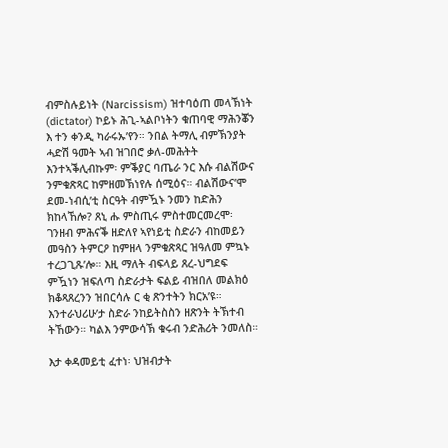ብምስሉይነት (Narcissism) ዝተባዕጠ መላኽነት (dictator) ኮይኑ ሕጊ-ኣልቦነትን ቁጠባዊ ማሕንቖን እ ተን ቀንዲ ካራሩኡ’የን። ንበል ትማሊ ብምኽንያት ሓድሽ ዓመት ኣብ ዝገበሮ ቃለ-መሕትት እንተኣቕሊብኩም፡ ምቕያር ባጤራ ንር እሱ ብልሽውና ንምቁጽጻር ከምዘመኽነየሉ ሰሚዕና። ብልሽውና’ሞ ደመ-ነብሲ’ቲ ስርዓት ብምዃኑ ንመን ከድሕን ክከላኸሎ? ጸኒ ሑ ምስጢሩ ምስተመርመረሞ፡ ገንዘብ ምሕናቕ ዘድለየ ኣየነይቲ ስድራን ብከመይን መዓስን ትምርዖ ከምዘላ ንምቁጽጻር ዝዓለመ ምኳኑ ተረጋጊጹ’ሎ። እዚ ማለት ብፍላይ ጸረ-ህግደፍ ምዃነን ዝፍለጣ ስድራታት ፍልይ ብዝበለ መልክዕ ክቆጻጸረንን ዝበርሳሉ ር ቂ ጽንተትን ክርአ’ዩ። እንተራህሪሁ’ታ ስድራ ንከይትስስን ዘጽንት ትኽተብ ትኸውን። ካልእ ንምውሳኽ ቁሩብ ንድሕሪት ንመለስ።

እታ ቀዳመይቲ ፈተነ፡ ህዝብታት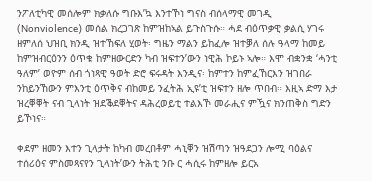ንፖለቲካዊ መሰሎም ክቃለሱ ግቡእ’ኳ እንተኾነ ግናስ ብሰላማዊ መገዲ (Nonviolence) መሰል ክረጋገጽ ከምዝከኣል ይጉስጉሱ። ሓደ ብዕጥቃዊ ቃልሲ ሃገሩ ዘምለሰ ህዝቢ ክንዲ ዝተኸፍለ ሂወት፡ ግዜን ማልን ይከፈሎ ዝተቓለ ሰሉ ዓላማ ከመይ ከምዝብርዕንን ዕጥቁ ከምዘውርድን ካብ ዝፍተን’ውን ነዊሕ ኮይኑ ኣሎ። እሞ ብቋንቋ ‘ሓንቲ ዓለም’ ወዮም ሰብ ጎነጻዊ ዓወት ድሮ ፍሩዳት እንዲና፡ ከምተን ከምፈኸርእን ዝገበራ ንከይንኸውን ምእንቲ ዕጥቅና ብከመይ ንፈትሕ ኢዩ’ቲ ዝፍተን ዘሎ ጥበብ። እዚኣ ድማ እታ ዝረቐቐት ናብ ጊላነት ዝደቕደቐትና ዳሕረወይቲ ተልእኾ መራሒና ምዃና ክንጠቅስ ግድን ይኾነና።

ቀደም ዘመን እተን ጊላታት ከካብ መረበቶም ሓኒቐን ዝሽጣን ዝዓደጋን ሎሚ ባዕልና ተሰሪዕና ምስመጻናየን ጊላነት’ውን ትሕቲ ንቡ ር ሓሲሩ ከምዘሎ ይርአ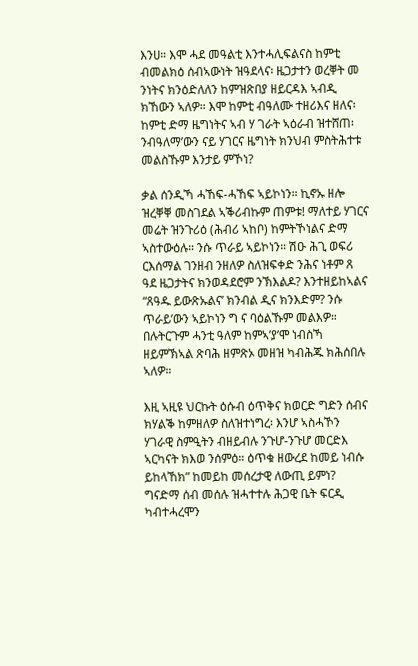እንሀ። እሞ ሓደ መዓልቲ እንተሓሊፍልናስ ከምቲ ብመልክዕ ሰብኣውነት ዝዓደላና፡ ዜጋታተን ወረቐት መ ንነትና ክንዕድለለን ከምዝጽበያ ዘይርዳእ ኣብዲ ክኸውን ኣለዎ። እሞ ከምቲ ብዓለሙ ተዘሪእና ዘለና፡ ከምቲ ድማ ዜግነትና ኣብ ሃ ገራት ኣዕራብ ዝተሸጠ፡ ንብዓለማ’ውን ናይ ሃገርና ዜግነት ክንህብ ምስትሕተቱ መልስኹም እንታይ ምኾነ?

ቃል ሰንዲኻ ሓኸፍ-ሓኸፍ ኣይኮነን። ኪኖኡ ዘሎ ዝረቐቐ መስገደል ኣቕሪብኩም ጠምቱ! ማለተይ ሃገርና መሬት ዝንጉሪዕ (ሕብሪ ኣከቦ) ከምትኾነልና ድማ ኣስተውዕሉ። ንሱ ጥራይ ኣይኮነን። ሽዑ ሕጊ ወፍሪ ርእሰማል ገንዘብ ንዘለዎ ስለዝፍቀድ ንሕና ነቶም ጸ ዓደ ዜጋታትና ክንወዳደሮም ንኽእልዶ? እንተዘይከኣልና “ጸዓዱ ይውጽኡልና’ ክንብል ዲና ክንእድም? ንሱ ጥራይ’ውን ኣይኮነን ግ ና ባዕልኹም መልእዎ። በሉትርጉም ሓንቲ ዓለም ከምኣ’ያ’ሞ ነብስኻ ዘይምኽኣል ጽባሕ ዘምጽኦ መዘዝ ካብሕጁ ክሕሰበሉ ኣለዎ።

እዚ ኣዚዩ ህርኩት ዕሱብ ዕጥቅና ክወርድ ግድን ሰብና ክሃልቕ ከምዘለዎ ስለዝተነግረ፡ እንሆ ኣስሓኾን ሃገራዊ ስምዒትን ብዘይብሉ ንጉሆ-ንጉሆ መርድእ ኣርካናት ክእወ ንሰምዕ። ዕጥቁ ዘውረደ ከመይ ነብሱ ይከላኸክ” ከመይከ መሰረታዊ ለውጢ ይምነ? ግናድማ ሰብ መሰሉ ዝሓተተሉ ሕጋዊ ቤት ፍርዲ ካብተሓረሞን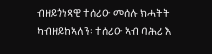ብዘይጎነጻዊ ተሰሪዑ መሰሉ ክሓትት ካብዘይከኣለን፡ ተሰሪዑ ኣብ ባሕሪ እ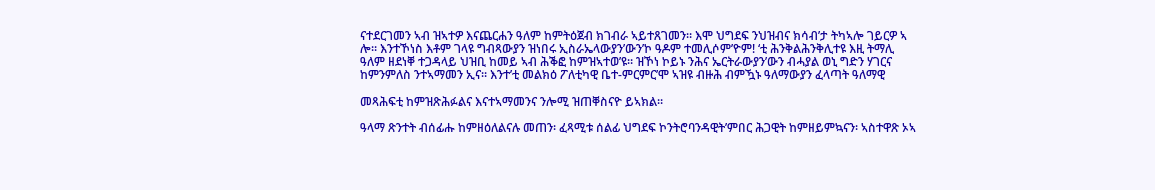ናተደርገመን ኣብ ዝኣተዎ እናጨርሐን ዓለም ከምትዕጀብ ክገብራ ኣይተጸገመን። እሞ ህግደፍ ንህዝብና ክሳብ’ታ ትካኣሎ ገይርዎ ኣ ሎ። እንተኾነስ እቶም ገላዩ ግብጻውያን ዝነበሩ ኢስራኤላውያን’ውን’ኮ ዓዶም ተመሊሶም’ዮም! ‘ቲ ሕንቅልሕንቅሊተዩ እዚ ትማሊ ዓለም ዘደነቐ ተጋዳላይ ህዝቢ ከመይ ኣብ ሕቕፎ ከምዝኣተወ’ዩ። ዝኾነ ኮይኑ ንሕና ኤርትራውያን’ውን ብሓያል ወኒ ግድን ሃገርና ከምንምለስ ንተኣማመን ኢና። እንተ’ቲ መልክዕ ፖለቲካዊ ቤተ-ምርምር’ሞ ኣዝዩ ብዙሕ ብምዃኑ ዓለማውያን ፈላጣት ዓለማዊ

መጻሕፍቲ ከምዝጽሕፉልና እናተኣማመንና ንሎሚ ዝጠቐስናዮ ይኣክል።

ዓላማ ጽንተት ብሰፊሑ ከምዘዕለልናሉ መጠን፡ ፈጻሚቱ ሰልፊ ህግደፍ ኮንትሮባንዳዊት’ምበር ሕጋዊት ከምዘይምኳናን፡ ኣስተዋጽ ኦኣ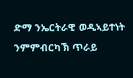ድማ ንኤርትራዊ ወዲኣይተነት ንምምብርካኽ ጥራይ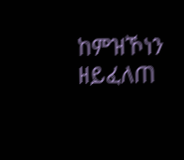ከምዝኾነን ዘይፈለጠ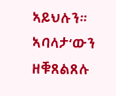ኣይህሉን። ኣባላታ‘ውን ዘቑጸልጸሉ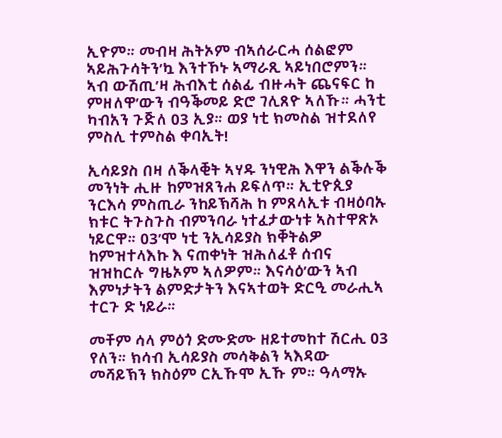ኢዮም። መብዛ ሕትኦም ብኣሰራርሓ ሰልፎም ኣይሕጉሳትን’ኳ እንተኾኑ ኣማራጺ ኣይነበሮምን። ኣብ ውሽጢ’ዛ ሕብእቲ ሰልፊ ብዙሓት ጨናፍር ከ ምዘለዋ’ውን ብዓቕመይ ድሮ ገሊጸዮ ኣለኹ። ሓንቲ ካብአን ጉጅለ 03 ኢያ። ወያ ነቲ ክመስል ዝተደለየ ምስሊ ተምስል ቀባኢት!

ኢሳይያስ በዛ ለቕላቒት ኣሃዱ ንነዊሕ እዋን ልቕሉቕ መንነት ሒዙ ከምዝጸንሐ ይፍለጥ። ኢቲዮጲያ ንርእሳ ምስጢራ ንከይኽሻሕ ከ ምጸላኢቱ ብዛዕባኡ ክቱር ትጉስጉስ ብምንባራ ነተፈታውነቱ ኣስተዋጽኦ ነይርዋ። 03’ሞ ነቲ ንኢሳይያስ ክቐትልዎ ከምዝተላእኩ እ ናጠቀነት ዝሕለፈቶ ሰብና ዝዝከርሉ ግዜኦም ኣለዎም። እናሳዕ’ውን ኣብ እምነታትን ልምድታትን እናኣተወት ድርዒ መራሒኣ ተርጉ ድ ነይራ።

መቸም ሳላ ምዕጎ ድሙድሙ ዘይተመከተ ሽርሒ 03 የለን። ክሳብ ኢሳይያስ መሳቅልን ኣእዳው መሻይኽን ክስዕም ርኢኹሞ ኢኹ ም። ዓላማኡ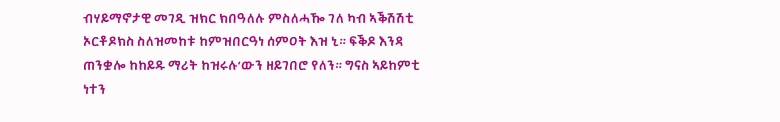ብሃይማኖታዊ መገዲ ዝክር ክበዓለሉ ምስለሓዀ ገለ ካብ ኣቕሽሽቲ ኦርቶዶክስ ስለዝመከቱ ከምዝበርዓነ ሰምዐት እዝ ኒ። ፍቕዶ እንዳ ጠንቋሎ ከከይዱ ማሪት ከዝሩሉ’ውን ዘይገበሮ የለን። ግናስ ኣይከምቲ ነተን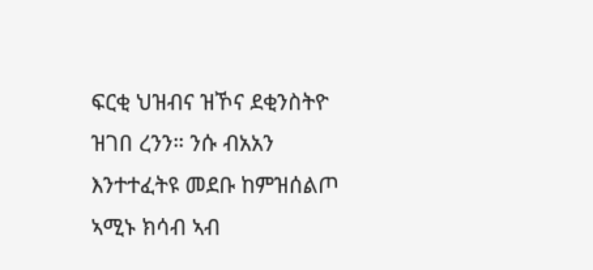ፍርቂ ህዝብና ዝኾና ደቂንስትዮ ዝገበ ረንን። ንሱ ብአአን እንተተፈትዩ መደቡ ከምዝሰልጦ ኣሚኑ ክሳብ ኣብ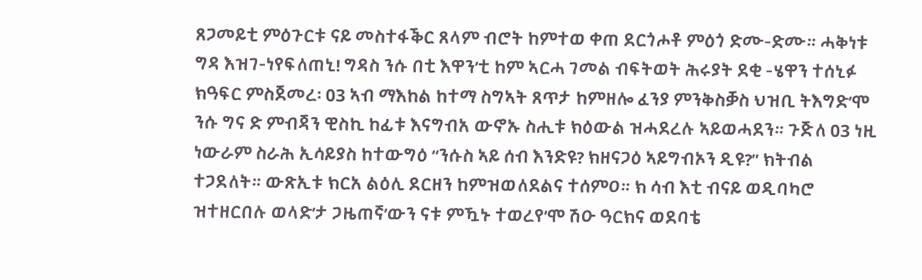ጸጋመይቲ ምዕጉርቱ ናይ መስተፋቕር ጸላም ብሮት ከምተወ ቀጠ ደርጎሖቶ ምዕጎ ድሙ-ድሙ። ሓቅነቱ ግዳ እዝገ-ነየፍለጠኒ! ግዳስ ንሱ በቲ እዋን’ቲ ከም ኣርሓ ገመል ብፍትወት ሕሩያት ደቂ -ሄዋን ተሰኒፉ ክዓፍር ምስጀመረ፡ 03 ኣብ ማእከል ከተማ ስግኣት ጸጥታ ከምዘሎ ፈንያ ምንቅስቓስ ህዝቢ ትእግድ’ሞ ንሱ ግና ድ ምብጃን ዊስኪ ከፊቱ እናግብአ ውኖኡ ስሒቱ ክዕውል ዝሓደረሉ ኣይወሓደን። ጉጅለ 03 ነዚ ነውራም ስራሕ ኢሳይያስ ከተውግዕ “ንሱስ ኣይ ሰብ እንድዩ? ክዘናጋዕ ኣይግብኦን ዲዩ?” ክትብል ተጋደለት። ውጽኢቱ ክርአ ልዕሊ ደርዘን ከምዝወለደልና ተሰምዐ። ክ ሳብ እቲ ብናይ ወዲባካሮ ዝተዘርበሉ ወላድ’ታ ጋዜጠኛ’ውን ናቱ ምዃኑ ተወረየ’ሞ ሽዑ ዓርክና ወደባቴ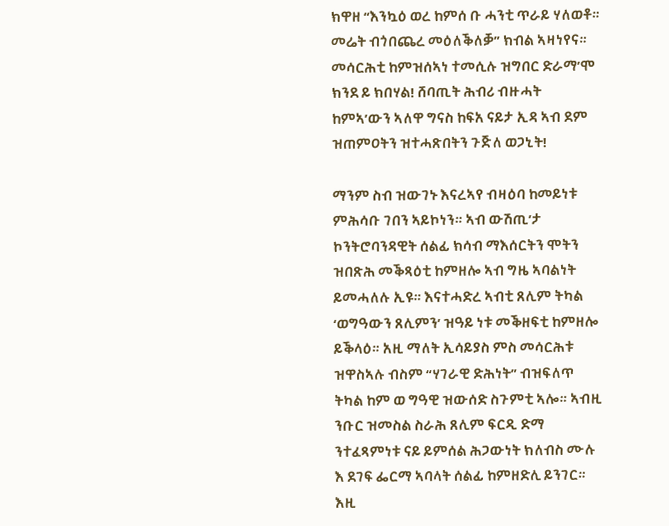ክዋዘ “እንኳዕ ወረ ከምሰ ቡ ሓንቲ ጥራይ ሃለወቶ። መሬት ብጎበጨረ መዕለቕለቓ” ክብል ኣዛነየና። መሳርሕቲ ከምዝሰኣነ ተመሲሉ ዝግበር ድራማ’ሞ ክንደ ይ ክበሃል! ሸባጢት ሕብሪ ብዙሓት ከምኣ’ውን ኣለዋ ግናስ ከፍአ ናይታ ኢዳ ኣብ ደም ዝጠምዐትን ዝተሓጽበትን ጉጅለ ወጋኒት!

ማንም ስብ ዝውገኑ እናረኣየ ብዛዕባ ከመይነቱ ምሕሳቡ ገበን ኣይኮነን። ኣብ ውሽጢ’ታ ኮንትሮባንዳዊት ሰልፊ ክሳብ ማእሰርትን ሞትን ዝበጽሕ መቕጻዕቲ ከምዘሎ ኣብ ግዜ ኣባልነት ይመሓለሉ ኢዩ። እናተሓድረ ኣብቲ ጸሊም ትካል ‘ወግዓውን ጸሊምን’ ዝዓይ ነቱ መቕዘፍቲ ከምዘሎ ይቕላዕ። አዚ ማለት ኢሳይያስ ምስ መሳርሕቱ ዝዋስኣሉ ብስም “ሃገራዊ ድሕነት” ብዝፍለጥ ትካል ከም ወ ግዓዊ ዝውሰድ ስጉምቲ ኣሎ። ኣብዚ ንቡር ዝመስል ስራሕ ጸሊም ፍርዲ ድማ ንተፈጻምነቱ ናይ ይምሰል ሕጋውነት ክለብስ ሙሉ እ ደገፍ ፌርማ ኣባላት ሰልፊ ከምዘድሊ ይንገር። እዚ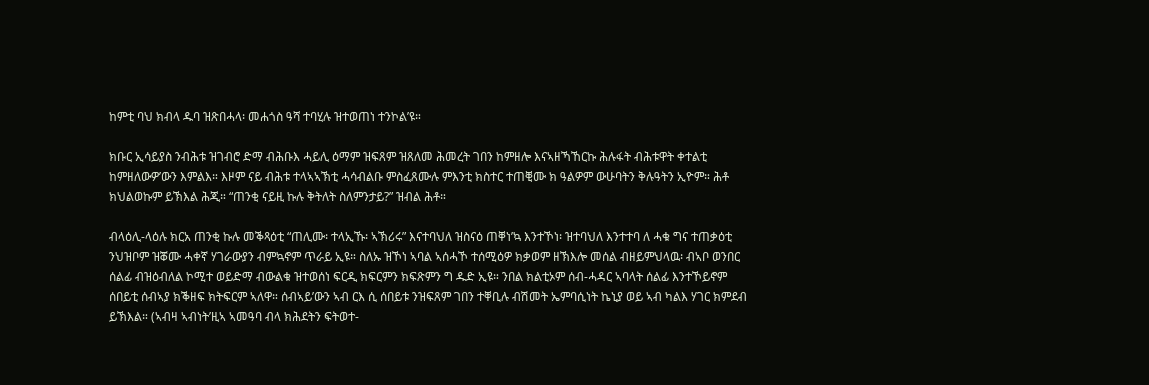ከምቲ ባህ ክብላ ዱባ ዝጽበሓላ፡ መሐጎስ ዓሻ ተባሂሉ ዝተወጠነ ተንኮል’ዩ።

ክቡር ኢሳይያስ ንብሕቱ ዝገብሮ ድማ ብሕቡእ ሓይሊ ዕማም ዝፍጸም ዝጸለመ ሕመረት ገበን ከምዘሎ እናኣዘኻኸርኩ ሕሉፋት ብሕቱዋት ቀተልቲ ከምዘለውዎ’ውን እምልእ። እዞም ናይ ብሕቱ ተላኣኣኽቲ ሓሳብልቡ ምስፈጸሙሉ ምእንቲ ክስተር ተጠቒሙ ክ ዓልዎም ውሁባትን ቅሉዓትን ኢዮም። ሕቶ ክህልወኩም ይኽእል ሕጂ። “ጠንቂ ናይዚ ኩሉ ቅትለት ስለምንታይ?” ዝብል ሕቶ።

ብላዕሊ-ላዕሉ ክርአ ጠንቂ ኩሉ መቕጻዕቲ “ጠሊሙ፡ ተላኢኹ፡ ኣኽሪሩ” እናተባህለ ዝስናዕ ጠቐነ’ኳ እንተኾነ፡ ዝተባህለ እንተተባ ለ ሓቁ ግና ተጠቃዕቲ ንህዝቦም ዝቖሙ ሓቀኛ ሃገራውያን ብምኳኖም ጥራይ ኢዩ። ስለኡ ዝኾነ ኣባል ኣሰሓኾ ተሰሚዕዎ ክቃወም ዘኽእሎ መሰል ብዘይምህላዉ፡ ብኣቦ ወንበር ሰልፊ ብዝዕብለል ኮሚተ ወይድማ ብውልቁ ዝተወሰነ ፍርዲ ክፍርምን ክፍጽምን ግ ዱድ ኢዩ። ንበል ክልቲኦም ሰብ-ሓዳር ኣባላት ሰልፊ እንተኾይኖም ሰበይቲ ሰብኣያ ክቕዘፍ ክትፍርም ኣለዋ። ሰብኣይ’ውን ኣብ ርእ ሲ ሰበይቱ ንዝፍጸም ገበን ተቐቢሉ ብሽመት ኤምባሲነት ኬኒያ ወይ ኣብ ካልእ ሃገር ክምደብ ይኽእል። (ኣብዛ ኣብነት’ዚኣ ኣመዓባ ብላ ክሕደትን ፍትወተ-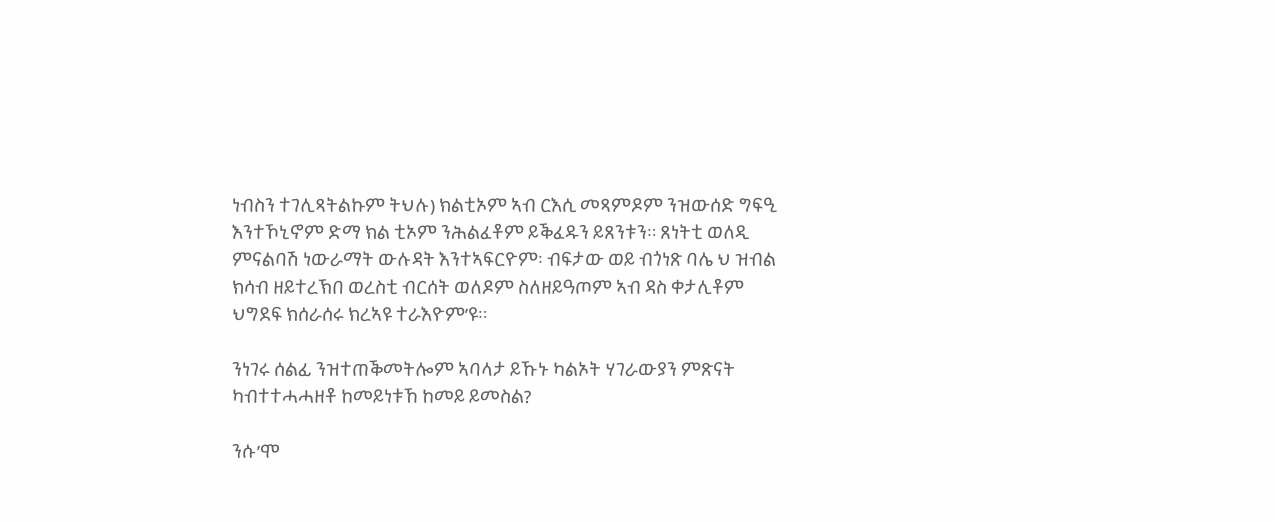ነብስን ተገሊጻትልኩም ትህሉ) ክልቲኦም ኣብ ርእሲ መጻምዶም ንዝውሰድ ግፍዒ እንተኾኒኖም ድማ ክል ቲኦም ንሕልፈቶም ይቕፈዱን ይጸንቱን። ጸነትቲ ወለዲ ምናልባሽ ነውራማት ውሉዳት እንተኣፍርዮም፡ ብፍታው ወይ ብጎነጽ ባሌ ህ ዝብል ክሳብ ዘይተረኽበ ወረስቲ ብርሰት ወለዶም ስለዘይዓጦም ኣብ ዳስ ቀታሊቶም ህግደፍ ክሰራሰሩ ክረኣዩ ተራእዮም’ዩ።

ንነገሩ ሰልፊ ንዝተጠቕመትሎም ኣባላታ ይኹኑ ካልኦት ሃገራውያን ምጽናት ካብተተሓሓዘቶ ከመይነቱኸ ከመይ ይመስል?

ንሱ’ሞ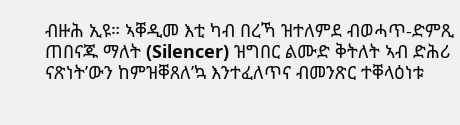ብዙሕ ኢዩ። ኣቐዲመ እቲ ካብ በረኻ ዝተለምደ ብወሓጥ-ድምጺ ጠበናጁ ማለት (Silencer) ዝግበር ልሙድ ቅትለት ኣብ ድሕሪ ናጽነት’ውን ከምዝቐጸለ’ኳ እንተፈለጥና ብመንጽር ተቐላዕነቱ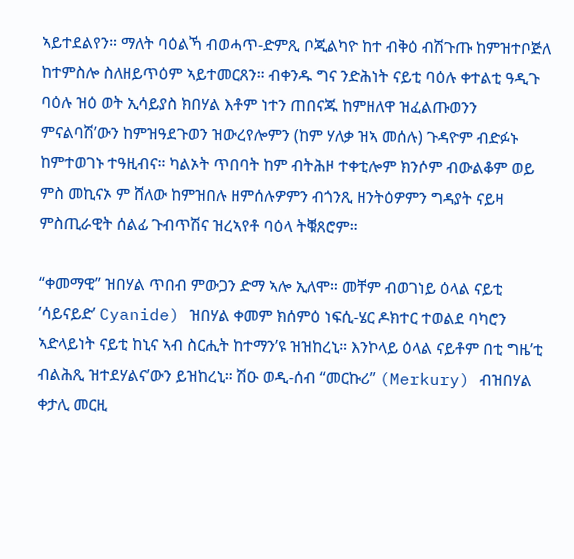ኣይተደልየን። ማለት ባዕልኻ ብወሓጥ-ድምጺ ቦጂልካዮ ከተ ብቅዕ ብሽጉጡ ከምዝተቦጅለ ከተምስሎ ስለዘይጥዕም ኣይተመርጸን። ብቀንዱ ግና ንድሕነት ናይቲ ባዕሉ ቀተልቲ ዓዲጉ ባዕሉ ዝዕ ወት ኢሳይያስ ክበሃል እቶም ነተን ጠበናጁ ከምዘለዋ ዝፈልጡወንን ምናልባሽ’ውን ከምዝዓደጉወን ዝውረየሎምን (ከም ሃለቃ ዝኣ መሰሉ) ጉዳዮም ብድፉኑ ከምተወገኑ ተዓዚብና። ካልኦት ጥበባት ከም ብትሕዞ ተቀቲሎም ክንሶም ብውልቆም ወይ ምስ መኪናኦ ም ሸለው ከምዝበሉ ዘምሰሉዎምን ብጎንጺ ዘንትዕዎምን ግዳያት ናይዛ ምስጢራዊት ሰልፊ ጉብጥሽና ዝረኣየቶ ባዕላ ትቑጸሮም።

“ቀመማዊ” ዝበሃል ጥበብ ምውጋን ድማ ኣሎ ኢለሞ። መቸም ብወገነይ ዕላል ናይቲ ’ሳይናይድ’ Cyanide) ዝበሃል ቀመም ክሰምዕ ነፍሲ-ሄር ዶክተር ተወልደ ባካሮን ኣድላይነት ናይቲ ከኒና ኣብ ስርሒት ከተማን’ዩ ዝዝከረኒ። እንኮላይ ዕላል ናይቶም በቲ ግዜ’ቲ ብልሕጺ ዝተደሃልና’ውን ይዝከረኒ። ሽዑ ወዲ-ሰብ “መርኩሪ” (Merkury) ብዝበሃል ቀታሊ መርዚ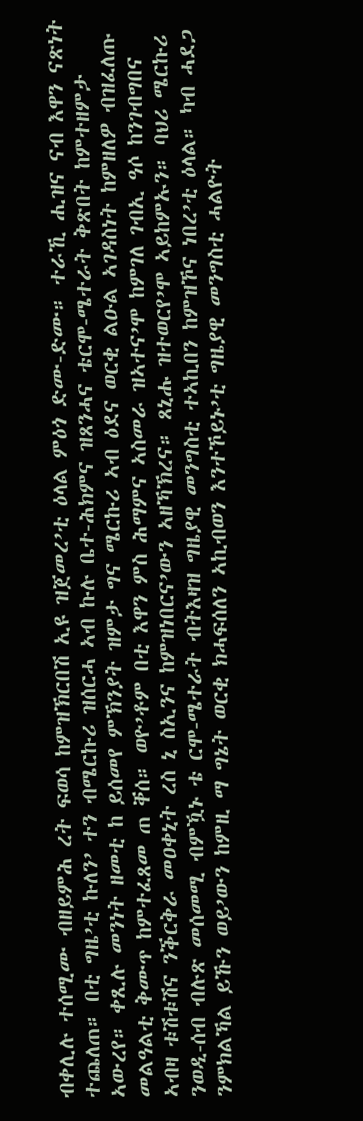ብቀሊሉ ተሰሚሙ ብዘይምሕ ረት ፍወሳ ከምዝኽርበሽ ኢዩ ዝጀመረ’ቲ ዕላል ምዕጎ ድሙ-ድሙ። ተራኺ ሒዝና ናብ እዋን ናጽነት ተጨለጠ። በቲ ግዜ’ቲ ኩለን’ ተን ብሜርኩሪ ዝሰርሓ ኣብ ኩሉ ቤተ-ሕክምና ዝጸንሓና ቴርሞ-ሜተራት ቅጽበት ከምተዘምታ ኣውረየ። ቀጺሉ መንነት ዘመቲ ከ ይሰመየ ምኽንያት ዝምታ ግና ሜርኩሪ ኣብ ዕደና ወርቂ ልዑል ኣገዳስነት ከምዘለዎ ብዝፈለጡ መልዓልቲ ቅሙጥ ከምተፈጸመ ጠ ቐሰ። ወዮ’ቶም በቲ እዋን ምስ ሕማምና ኣስመራ ዝኣተና’ሞ ከምገለ ገብኢ ዓሶ ከንገብግበና ኣብዛ ቱሽቱሽና ንቕርቅራ መዐቀኒት ረስ ኒ ስኢንና ከምዝነበርና’ውን ኣዘኻኽረና። ጸኒሑ ዝተወርየ’ሞ ኣይከምኡን። ባህሪ ሜርኩሪ ንወዲ-ሰብ ብሉጽ መሰመሚ ብምዃኑ ቴ ርሞ-ሜተራት ብትእዛዝ ግዜያዊ መንግስቲ ተኣኪበን ከምዝኾና ነበረ’ቲ ዕላል። ካብ ሓደጋ ንምክልኻል ይኹን ወይ’ውን ከምዚ ማ ግኔት ወርቂ ክሓፍሰለን ኣኪብወን እንተኾይኑ’ቲ ግዜያዊ መንግስቲ ሓልዮት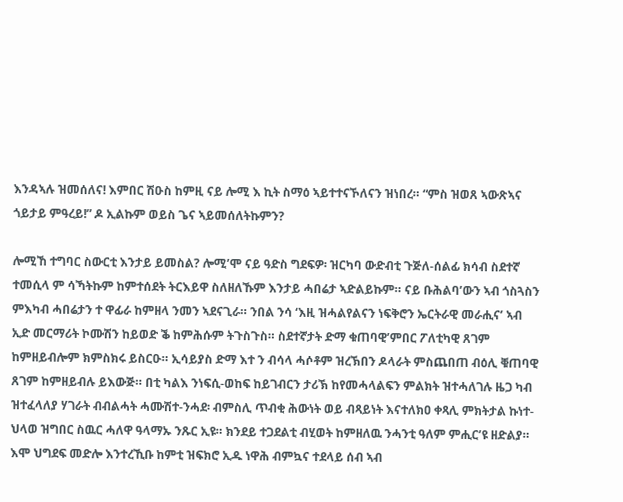እንዳኣሉ ዝመሰለና! እምበር ሽዑስ ከምዚ ናይ ሎሚ እ ኪት ስማዕ ኣይተተናኾለናን ዝነበረ። “ምስ ዝወጸ ኣውጽኣና ጎይታይ ምዓረይ!” ዶ ኢልኩም ወይስ ጌና ኣይመሰለትኩምን?

ሎሚኸ ተግባር ስውርቲ እንታይ ይመስል? ሎሚ’ሞ ናይ ዓድስ ግደፍዎ፡ ዝርካባ ውድብቲ ጉጅለ-ሰልፊ ክሳብ ስደተኛ ተመሲላ ም ሳኻትኩም ከምተሰደት ትርእይዋ ስለዘለኹም እንታይ ሓበሬታ ኣድልይኩም። ናይ ቡሕልባ’ውን ኣብ ጎስጓስን ምእካብ ሓበሬታን ተ ዋፊራ ከምዘላ ንመን ኣደናጊራ። ንበል ንሳ ‘እዚ ዝሓልየልናን ነፍቅሮን ኤርትራዊ መራሒና’ ኣብ ኢድ መርማሪት ኮሙሽን ከይወድ ቕ ከምሕሱም ትጉስጉስ። ስደተኛታት ድማ ቁጠባዊ’ምበር ፖለቲካዊ ጸገም ከምዘይብሎም ክምስክሩ ይስርዑ። ኢሳይያስ ድማ እተ ን ብሳላ ሓሶቶም ዝረኽበን ዶላራት ምስጨበጠ ብዕሊ ቑጠባዊ ጸገም ከምዘይብሉ ይእውጅ። በቲ ካልእ ንነፍሲ-ወከፍ ከይገብርን ታሪኽ ከየመሓላልፍን ምልክት ዝተሓለገሉ ዜጋ ካብ ዝተፈላለያ ሃገራት ብብልሓት ሓሙሽተ-ንሓደ፡ ብምስሊ ጥብቂ ሕውነት ወይ ብጻይነት እናተለክዐ ቀጻሊ ምክትታል ኩነተ-ህላወ ዝግበር ስዉር ሓለዋ ዓላማኡ ንጹር ኢዩ። ክንደይ ተጋደልቲ ብሂወት ከምዘለዉ ንሓንቲ ዓለም ምሒር’ዩ ዘድልያ። እሞ ህግደፍ መድሎ እንተረኺቡ ከምቲ ዝፍክሮ ኢዱ ነዋሕ ብምኳና ተደላይ ሰብ ኣብ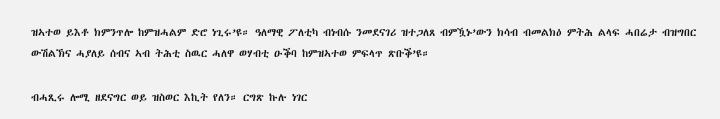ዝኣተወ ይእቶ ክምንጥሎ ከምዝሓልም ድሮ ነጊሩ’ዩ። ዓለማዊ ፖለቲካ ብነብሱ ንመደናገሪ ዝተጋለጸ ብምዃኑ’ውን ክሳብ ብመልክዕ ምትሕ ልላፍ ሓበሬታ ብዝግበር ውሽልኽና ሓያለይ ሰብና ኣብ ትሕቲ ስዉር ሓለዋ ወሃብቲ ዑቕባ ከምዝኣተወ ምፍላጥ ጽቡቕ’ዩ።

ብሓጺሩ ሎሚ ዘደናግር ወይ ዝስወር እኪት የለን። ርግጽ ኩሉ ነገር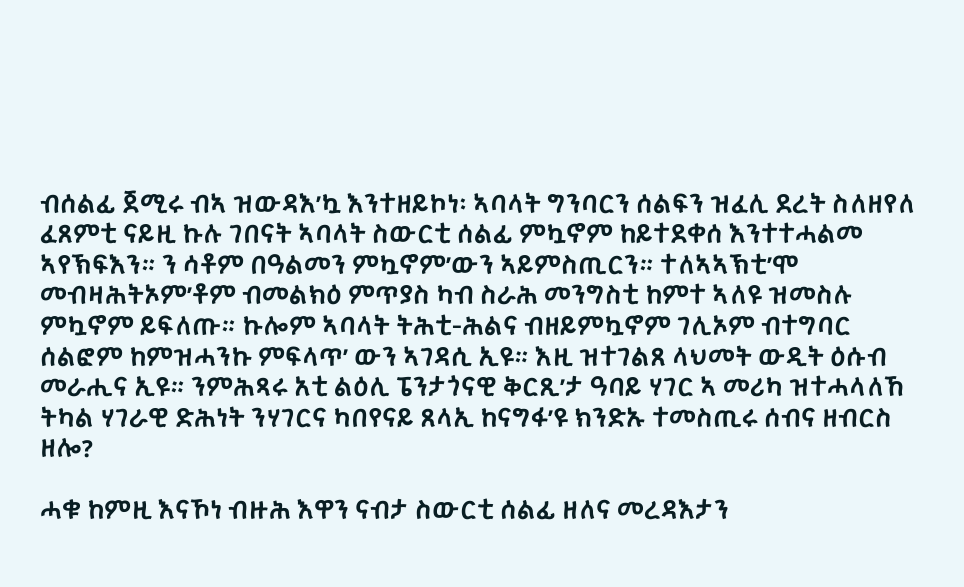ብሰልፊ ጀሚሩ ብኣ ዝውዳእ’ኳ እንተዘይኮነ፡ ኣባላት ግንባርን ሰልፍን ዝፈሊ ደረት ስለዘየለ ፈጸምቲ ናይዚ ኩሉ ገበናት ኣባላት ስውርቲ ሰልፊ ምኳኖም ከይተደቀሰ እንተተሓልመ ኣየኽፍእን። ን ሳቶም በዓልመን ምኳኖም’ውን ኣይምስጢርን። ተለኣኣኽቲ’ሞ መብዛሕትኦም’ቶም ብመልክዕ ምጥያስ ካብ ስራሕ መንግስቲ ከምተ ኣለዩ ዝመስሉ ምኳኖም ይፍለጡ። ኩሎም ኣባላት ትሕቲ-ሕልና ብዘይምኳኖም ገሊኦም ብተግባር ሰልፎም ከምዝሓንኩ ምፍላጥ’ ውን ኣገዳሲ ኢዩ። እዚ ዝተገልጸ ላህመት ውዲት ዕሱብ መራሒና ኢዩ። ንምሕጻሩ አቲ ልዕሊ ፔንታጎናዊ ቅርጺ’ታ ዓባይ ሃገር ኣ መሪካ ዝተሓላለኸ ትካል ሃገራዊ ድሕነት ንሃገርና ካበየናይ ጸላኢ ከናግፋ’ዩ ክንድኡ ተመስጢሩ ሰብና ዘብርስ ዘሎ?

ሓቁ ከምዚ እናኾነ ብዙሕ እዋን ናብታ ስውርቲ ሰልፊ ዘለና መረዳእታን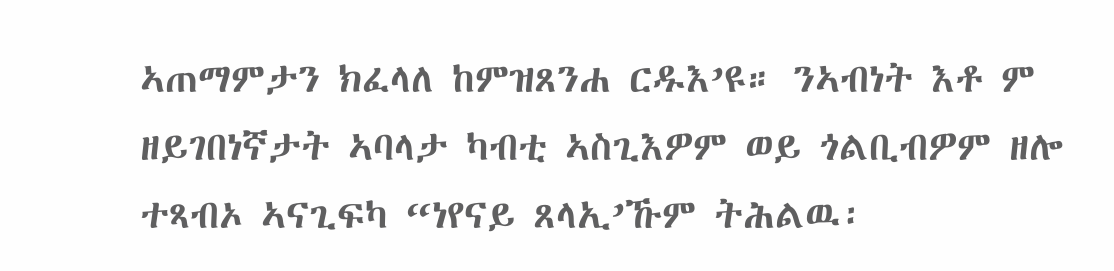ኣጠማምታን ክፈላለ ከምዝጸንሐ ርዱእ’ዩ። ንኣብነት እቶ ም ዘይገበነኛታት ኣባላታ ካብቲ ኣስጊእዎም ወይ ጎልቢብዎም ዘሎ ተጻብኦ ኣናጊፍካ “ነየናይ ጸላኢ’ኹም ትሕልዉ፡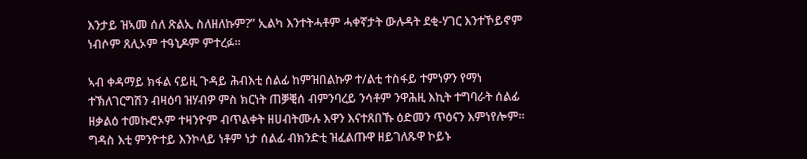እንታይ ዝኣመ ሰለ ጽልኢ ስለዘለኩም?” ኢልካ እንተትሓቶም ሓቀኛታት ውሉዳት ደቂ-ሃገር እንተኾይኖም ነብሶም ጸሊኦም ተዓኒዶም ምተረፉ።

ኣብ ቀዳማይ ክፋል ናይዚ ጉዳይ ሕብእቲ ሰልፊ ከምዝበልኩዎ ተ/ልቲ ተስፋይ ተምነዎን የማነ ተኽለገርግሽን ብዛዕባ ዝሃብዎ ምስ ክርነት ጠቓቒሰ ብምንባረይ ንሳቶም ንዋሕዚ እኪት ተግባራት ሰልፊ ዘቃልዕ ተመኩሮኦም ተዛንዮም ብጥልቀት ዘሀብትሙሉ እዋን እናተጸበኹ ዕድመን ጥዕናን እምነየሎም። ግዳስ እቲ ምንዮተይ እንኮላይ ነቶም ነታ ሰልፊ ብክንድቲ ዝፈልጡዋ ዘይገለጹዋ ኮይኑ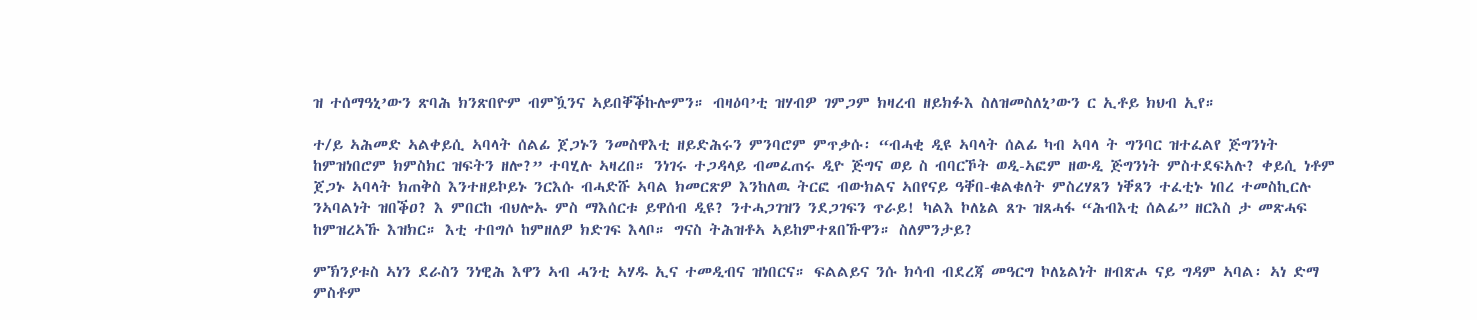ዝ ተሰማዓኒ’ውን ጽባሕ ክንጽበዮም ብምዃንና ኣይበቐቕኩሎምን። ብዛዕባ’ቲ ዝሃብዎ ገምጋም ክዛረብ ዘይክፉእ ስለዝመስለኒ’ውን ር ኢቶይ ክህብ ኢየ።

ተ/ይ ኣሕመድ ኣልቀይሲ ኣባላት ሰልፊ ጀጋኑን ንመስዋእቲ ዘይድሕሩን ምንባሮም ምጥቃሱ፡ “ብሓቂ ዲዩ ኣባላት ሰልፊ ካብ ኣባላ ት ግንባር ዝተፈልየ ጅግንነት ከምዝነበሮም ክምስክር ዝፍትን ዘሎ?” ተባሂሉ ኣዛረበ። ንነገሩ ተጋዳላይ ብመፈጠሩ ዲዮ ጅግና ወይ ስ ብባርኾት ወዲ-ኣፎም ዘውዲ ጅግንነት ምስተደፍአሉ? ቀይሲ ነቶም ጀጋኑ ኣባላት ክጠቅስ እንተዘይኮይኑ ንርእሱ ብሓድሹ ኣባል ክመርጽዎ እንከለዉ ትርፎ ብውክልና ኣበየናይ ዓቐበ-ቁልቁለት ምስረሃጸን ነቐጸን ተፈቲኑ ነበረ ተመስኪርሉ ንኣባልነት ዝበቕዐ? እ ምበርከ ብህሎኡ ምስ ማእሰርቱ ይዋሰብ ዲዩ? ንተሓጋገዝን ንደጋገፍን ጥራይ! ካልእ ኮለኔል ጸጉ ዝጸሓፋ “ሕብእቲ ሰልፊ” ዘርእስ ታ መጽሓፍ ከምዝረኣኹ እዝክር። እቲ ተበግሶ ከምዘለዎ ክድገፍ እላቦ። ግናስ ትሕዝቶኣ ኣይከምተጸበኹዋን። ስለምንታይ?

ምኽንያቱስ ኣነን ደራስን ንነዊሕ እዋን ኣብ ሓንቲ ኣሃዱ ኢና ተመዲብና ዝነበርና። ፍልልይና ንሱ ክሳብ ብደረጃ መዓርግ ኮለኔልነት ዘብጽሖ ናይ ግዳም ኣባል፡ ኣነ ድማ ምስቶም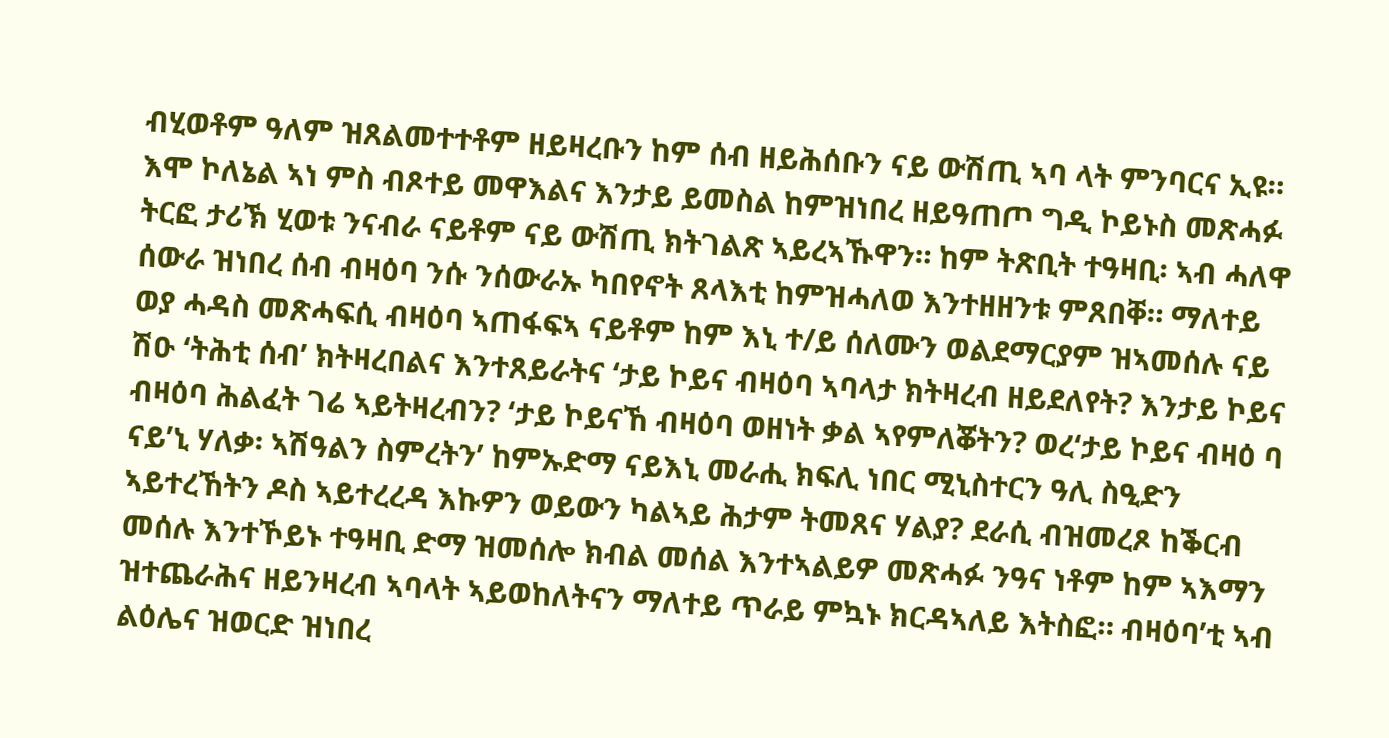ብሂወቶም ዓለም ዝጸልመተተቶም ዘይዛረቡን ከም ሰብ ዘይሕሰቡን ናይ ውሽጢ ኣባ ላት ምንባርና ኢዩ። እሞ ኮለኔል ኣነ ምስ ብጾተይ መዋእልና እንታይ ይመስል ከምዝነበረ ዘይዓጠጦ ግዲ ኮይኑስ መጽሓፉ ትርፎ ታሪኽ ሂወቱ ንናብራ ናይቶም ናይ ውሽጢ ክትገልጽ ኣይረኣኹዋን። ከም ትጽቢት ተዓዛቢ፡ ኣብ ሓለዋ ሰውራ ዝነበረ ሰብ ብዛዕባ ንሱ ንሰውራኡ ካበየኖት ጸላእቲ ከምዝሓለወ እንተዘዘንቱ ምጸበቐ። ማለተይ ወያ ሓዳስ መጽሓፍሲ ብዛዕባ ኣጠፋፍኣ ናይቶም ከም እኒ ተ/ይ ሰለሙን ወልደማርያም ዝኣመሰሉ ናይ ሽዑ ‘ትሕቲ ሰብ’ ክትዛረበልና እንተጸይራትና ‘ታይ ኮይና ብዛዕባ ኣባላታ ክትዛረብ ዘይደለየት? እንታይ ኮይና ብዛዕባ ሕልፈት ገሬ ኣይትዛረብን? ‘ታይ ኮይናኸ ብዛዕባ ወዘነት ቃል ኣየምለቖትን? ወረ‘ታይ ኮይና ብዛዕ ባ ናይ’ኒ ሃለቃ፡ ኣሽዓልን ስምረትን’ ከምኡድማ ናይእኒ መራሒ ክፍሊ ነበር ሚኒስተርን ዓሊ ስዒድን ኣይተረኸትን ዶስ ኣይተረረዳ እኩዎን ወይውን ካልኣይ ሕታም ትመጸና ሃልያ? ደራሲ ብዝመረጾ ከቕርብ መሰሉ እንተኾይኑ ተዓዛቢ ድማ ዝመሰሎ ክብል መሰል እንተኣልይዎ መጽሓፉ ንዓና ነቶም ከም ኣእማን ዝተጨራሕና ዘይንዛረብ ኣባላት ኣይወከለትናን ማለተይ ጥራይ ምኳኑ ክርዳኣለይ እትስፎ። ብዛዕባ’ቲ ኣብ ልዕሌና ዝወርድ ዝነበረ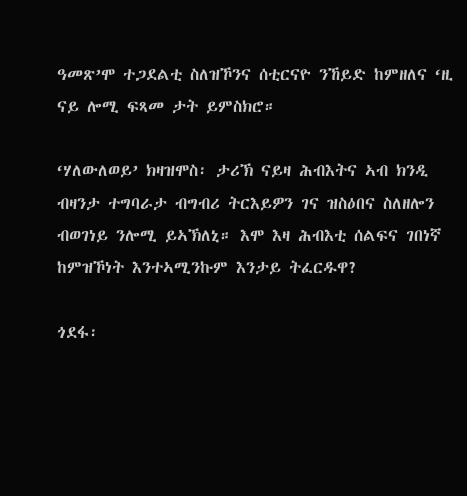ዓመጽ’ሞ ተጋደልቲ ስለዝኾንና ሰቲርናዮ ንኸይድ ከምዘለና ‘ዚ ናይ ሎሚ ፍጻመ ታት ይምስክሮ።

‘ሃለውለወይ’ ክዛዝሞስ፡ ታሪኽ ናይዛ ሕብእትና ኣብ ክንዲ ብዛንታ ተግባራታ ብግብሪ ትርእይዎን ገና ዝስዕበና ስለዘሎን ብወገነይ ንሎሚ ይኣኽለኒ። እሞ እዛ ሕብእቲ ሰልፍና ገበነኛ ከምዝኾነት እንተኣሚንኩም እንታይ ትፈርዱዋ?

ጎደፋ፡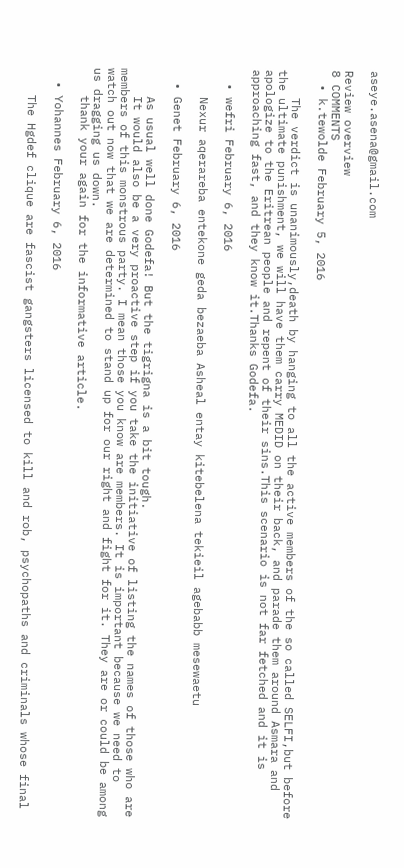aseye.asena@gmail.com

Review overview
8 COMMENTS
  • k.tewolde February 5, 2016

    The verdict is unanimously,death by hanging to all the active members of the so called SELFI,but before the ultimate punishment, we will have them carry MEDID on their back, and parade them around Asmara and apologize to the Eritrean people and repent of their sins.This scenario is not far fetched and it is approaching fast, and they know it.Thanks Godefa.

  • wefri February 6, 2016

    Nexur aqerareba entekone geda bezaeba Asheal entay kitebelena tekieil agebabb mesewaetu

  • Genet February 6, 2016

    As usual well done Godefa! But the tigrigna is a bit tough.
    It would also be a very proactive step if you take the initiative of listing the names of those who are members of this monstrous party. I mean those you know are members. It is important because we need to watch out now that we are determined to stand up for our right and fight for it. They are or could be among us dragging us down.
    thank your again for the informative article.

  • Yohannes February 6, 2016

    The Hgdef clique are fascist gangsters licensed to kill and rob, psychopaths and criminals whose final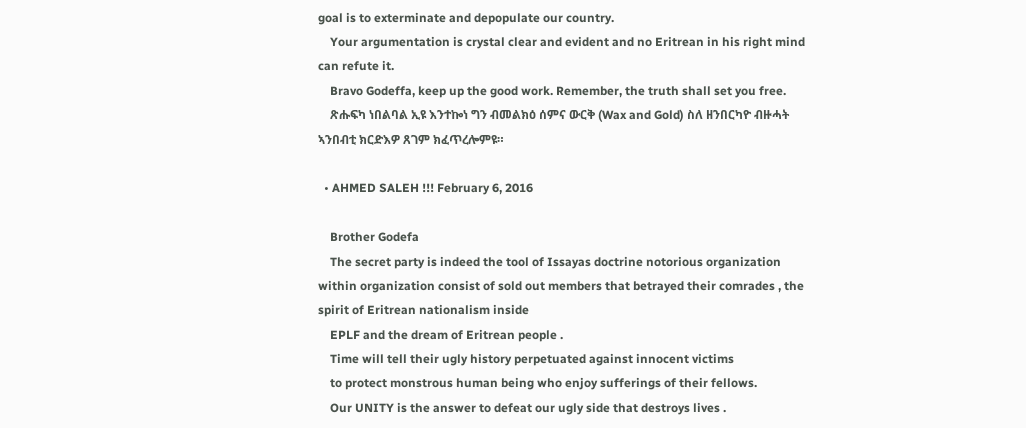goal is to exterminate and depopulate our country.
    Your argumentation is crystal clear and evident and no Eritrean in his right mind can refute it.
    Bravo Godeffa, keep up the good work. Remember, the truth shall set you free.
    ጽሑፍካ ነበልባል ኢዩ እንተኰነ ግን ብመልክዕ ሰምና ውርቅ (Wax and Gold) ስለ ዘንበርካዮ ብዙሓት ኣንበብቲ ክርድእዎ ጸገም ክፈጥረሎምዩ።

  • AHMED SALEH !!! February 6, 2016

    Brother Godefa
    The secret party is indeed the tool of Issayas doctrine notorious organization within organization consist of sold out members that betrayed their comrades , the spirit of Eritrean nationalism inside
    EPLF and the dream of Eritrean people .
    Time will tell their ugly history perpetuated against innocent victims
    to protect monstrous human being who enjoy sufferings of their fellows.
    Our UNITY is the answer to defeat our ugly side that destroys lives .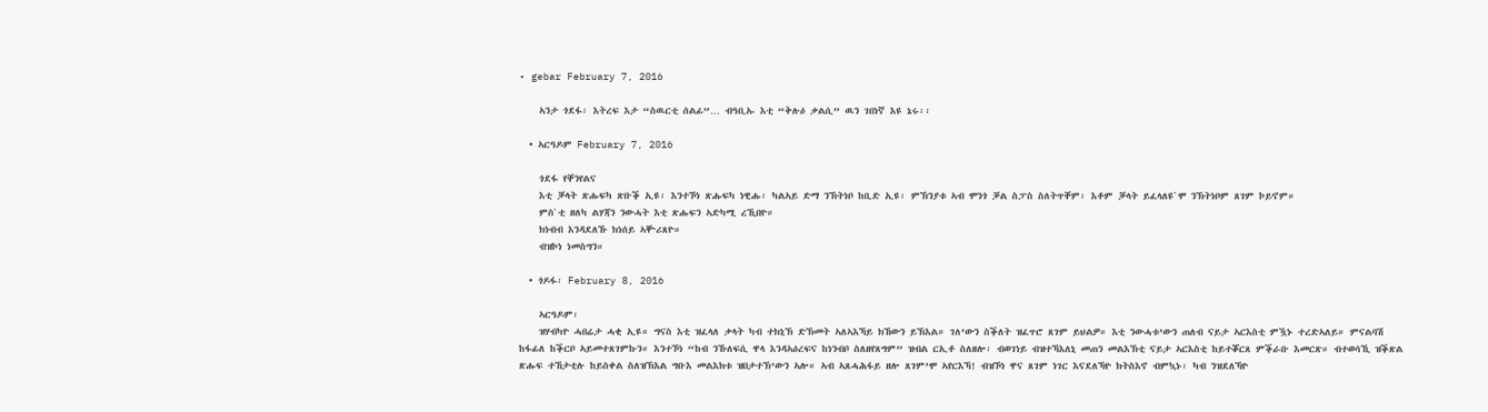• gebar February 7, 2016

    ኣንታ ጎደፋ፡ እትረፍ እታ “ስዉርቲ ሰልፊ”… ብዓቢኡ እቲ “ቅሉዕ ቃልሲ” ዉን ገበነኛ እዩ ኔሩ፡፡

  • ኣርዓዶም February 7, 2016

    ጎደፋ የቐንየልና
    እቲ ቓላት ጽሑፍካ ጽቡቕ ኢዩ፡ እንተኾነ ጽሑፍካ ነዊሑ፡ ካልኣይ ድማ ንኽትነቦ ከቢድ ኢዩ፡ ምኽንያቱ ኣብ ሞንጎ ቓል ስፓስ ስለትጥቐም፡ እቶም ቓላት ይፈላለዩ`ሞ ንኽትነቦም ጸገም ኮይኖም።
    ምስ`ቲ ዘለካ ልሃጃን ንውሓት እቲ ጽሑፍን ኣድካሚ ረኺበዮ።
    ክነብብ እንዳደለኹ ክነሰይ ኣቝሪጸዮ።
    ብዝኮነ ነመስግን።

  • ጎዶፋ፡ February 8, 2016

    ኣርዓዶም፡
    ዝሃብካዮ ሓበሬታ ሓቂ ኢዩ። ግናስ እቲ ዝፈላለ ቃላት ካብ ተክኒኽ ድኽመት ኣለኣእኻይ ክኸውን ይኽእል። ገለ’ውን ስቕለት ዝፈጥሮ ጸገም ይህልዎ። እቲ ንውሓቱ’ውን ጠለብ ናይታ ኣርእስቲ ምዃኑ ተረድኣለይ። ምናልባሽ ከፋፊለ ከቕርቦ ኣይመተጸገምኩን። እንተኾነ “ከብ ንኹለፍሲ ዋላ እንዳኣዕረፍና ከነንብቦ ስለዘየጸግም” ዝብል ርኢቶ ስለዘሎ፡ ብወገነይ ብዝተኻእለኒ መጠን መልእኽቲ ናይታ ኣርእስቲ ከይተቖርጸ ምቕራቡ እመርጽ። ብተወሳኺ ዝቕጽል ጽሑፍ ተኸታቲሉ ከይስቀል ስለዝኽእል ግቡእ መልእክቱ ዝበታተኽ’ውን ኣሎ። ኣብ ኣጸሓሕፋይ ዘሎ ጸገም’ሞ ኣየርእኻ! ብዝኾነ ዋና ጸገም ነገር እናደለኻዮ ክትስእኖ ብምኳኑ፡ ካብ ንዝደለኻዮ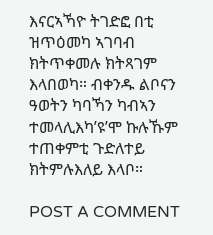እናርኣኻዮ ትገድፎ በቲ ዝጥዕመካ ኣገባብ ክትጥቀመሉ ክትጻገም እላበወካ። ብቀንዱ ልቦናን ዓወትን ካባኻን ካብኣን ተመላሊእካ’ዩ’ሞ ኩሉኹም ተጠቀምቲ ጉድለተይ ክትምሉእለይ እላቦ።

POST A COMMENT